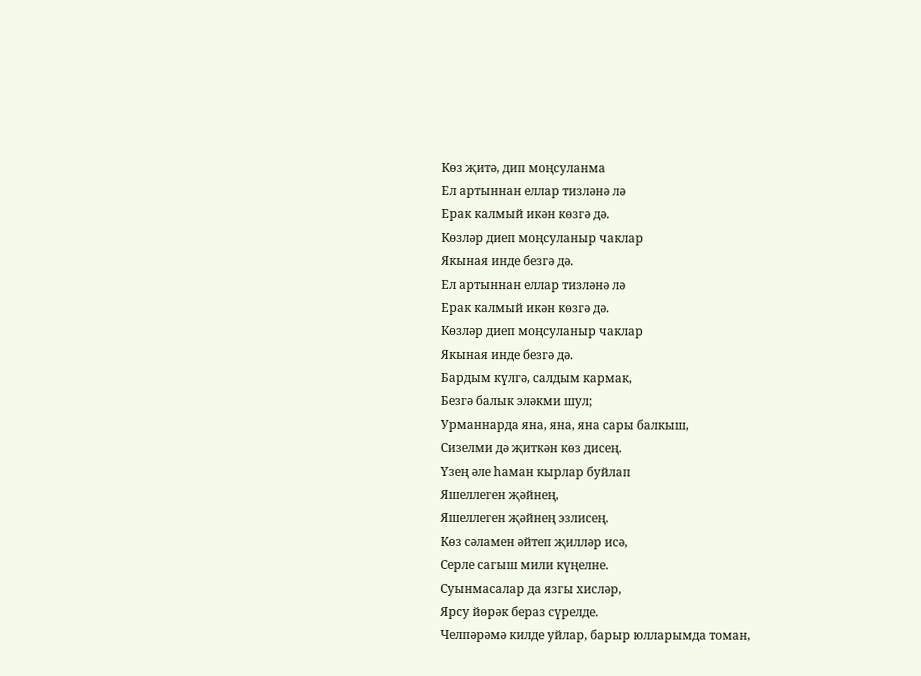Көз җитә, дип моңсуланма
Ел артыннан еллар тизләнә лә
Ерак калмый икән көзгә дә.
Көзләр диеп моңсуланыр чаклар
Якыная инде безгә дә.
Ел артыннан еллар тизләнә лә
Ерак калмый икән көзгә дә.
Көзләр диеп моңсуланыр чаклар
Якыная инде безгә дә.
Бардым күлгә, салдым кармак,
Безгә балык эләкми шул;
Урманнарда яна, яна, яна сары балкыш,
Сизелми дә җиткән көз дисең.
Үзең әле һаман кырлар буйлап
Яшеллеген җәйнең,
Яшеллеген җәйнең эзлисең.
Көз сәламен әйтеп җилләр исә,
Серле сагыш мили күңелне.
Суынмасалар да язгы хисләр,
Ярсу йөрәк бераз сүрелде.
Челпәрәмә килде уйлар, барыр юлларымда томан,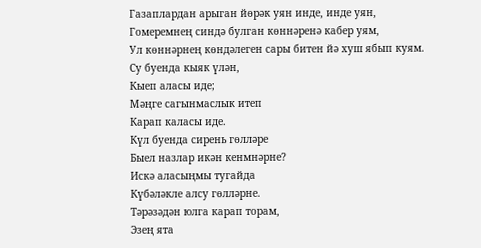Газаплардан арыган йөрәк уян инде, инде уян,
Гомеремнең синдә булган көннәренә кабер уям,
Ул көннәрнең көндәлеген сары битен йә хуш ябып куям.
Су буенда кыяк үлән,
Кыеп аласы иде;
Мәңге сагынмаслык итеп
Карап каласы иде.
Күл буенда сирень гөлләре
Быел назлар икән кенмнәрне?
Искә аласыңмы тугайда
Күбәләкле алсу гөлләрне.
Тәрәзәдән юлга карап торам,
Эзең ята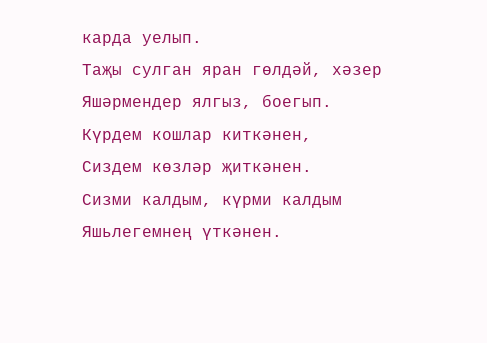карда уелып.
Таҗы сулган яран гөлдәй, хәзер
Яшәрмендер ялгыз, боегып.
Күрдем кошлар киткәнен,
Сиздем көзләр җиткәнен.
Сизми калдым, күрми калдым
Яшьлегемнең үткәнен.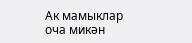Ак мамыклар оча микән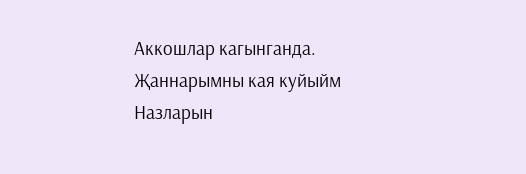Аккошлар кагынганда.
Җаннарымны кая куйыйм
Назларын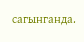сагынганда.